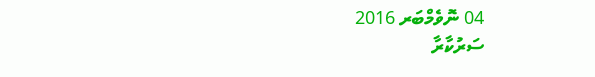04 ނޮވެމްބަރ 2016
ސަރުކާރާ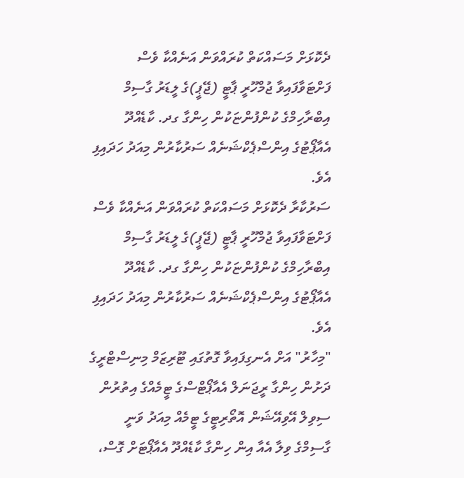ދެކޮޅަށް މަސައްކަތް ކުރައްވަން އަނެއްކާ ވެސް ފަށްޓަވާފައިވާ ޖުމްހޫރީ ޕާޓީ (ޖޭޕީ)ގެ ލީޑަރު ގާސިމް އިބްރާހިމްގެ ކުންފުންޏަކުން ހިންގާ ގދ. ކާޑެއްދޫ އެއާޕޯޓުގެ އިންސްޕެކްޝަނެއް ސަރުކާރުން މިއަދު ހަދައިފި އެވެ.
ސަރުކާރާ ދެކޮޅަށް މަސައްކަތް ކުރައްވަން އަނެއްކާ ވެސް ފަށްޓަވާފައިވާ ޖުމްހޫރީ ޕާޓީ (ޖޭޕީ)ގެ ލީޑަރު ގާސިމް އިބްރާހިމްގެ ކުންފުންޏަކުން ހިންގާ ގދ. ކާޑެއްދޫ އެއާޕޯޓުގެ އިންސްޕެކްޝަނެއް ސަރުކާރުން މިއަދު ހަދައިފި އެވެ.
"މިހާރު" އަށް އެނގިފައިވާ ގޮތުގައި ޓޫރިޒަމް މިނިސްޓްރީގެ ދަށުން ހިންގާ ރީޖަނަލް އެއާޕޯޓްސްގެ ޓީމެއްގެ އިތުރުން ސިވިލް އޭވިއޭޝަން އޮތޯރިޓީގެ ޓީމެއް މިއަދު ވަނީ ގާސިމްގެ ވިލާ އެއާ އިން ހިންގާ ކާޑެއްދޫ އެއާޕޯޓަށް ގޮސް،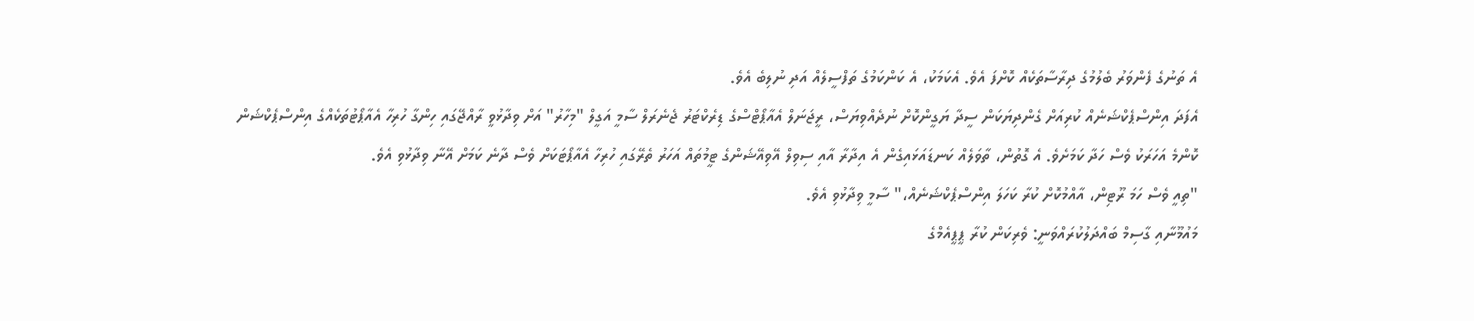އެ ތަނުގެ ފެންވަރު ބެލުމުގެ ދިރާސާތަކެއް ކޮށްފަ އެވެ. އެކަމަކު، އެ ކަންކަމުގެ ތަފްސީލެއް އަދި ނުލިބެ އެވެ.
އެފަދަ އިންސްޕެކްޝަނެއް ކުރިއަށް ގެންދިޔަކަން ސީދާ ޔަގީންކޮށް ނުދެއްވިޔަސް، ރީޖަނަލް އެއާޕޯޓްސްގެ ޑިރެކްޓަރު ޖެނެރަލް ސާމީ އަގީލް "މިހާރު" އަށް ވިދާޅުވީ ރާއްޖޭގައި ހިންގާ ހުރިހާ އެއާޕޯޓުތަކެއްގެ އިންސްޕެކްޝަން ކޮންމެ އަހަރަކު ވެސް ހަދާ ކަމަށެވެ. އެ ގޮތުން، ތާވަލެއް ކަނޑައަޅައިގެން އެ އިދާރާ އާއި ސިވިލް އޭވިއޭޝަންގެ ޓީމުތައް އަހަރު ތެރޭގައި ހުރިހާ އެއާޕޯޓަކަށް ވެސް ދާނެ ކަމަށް އޭނާ ވިދާޅުވި އެވެ.
"ތިއީ ވެސް ހަމަ ރޫޓިން، އާއްމުކޮށް ކުރާ ކަހަލަ އިންސްޕެކްޝަނެއް،" ސާމީ ވިދާޅުވި އެވެ.
މައުމޫނާއި ގާސިމް ބައްދަލުކުރައްވަނީ: ވެރިކަން ކުރާ ޕީޕީއެމްގެ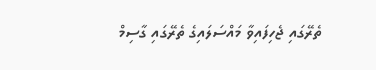ތެރޭގައި ޖެހިފައިވާ މައްސަލައިގެ ތެރޭގައި ގާސިމް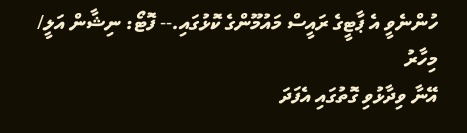ހުންނެވީ އެ ޕާޓީގެ ރައީސް މައުމޫންގެ ކޮޅުގައި.-- ފޮޓޯ: ނިޝާން އަލީ/ މިހާރު
އޭނާ ވިދާޅުވި ގޮތުގައި އެފަދަ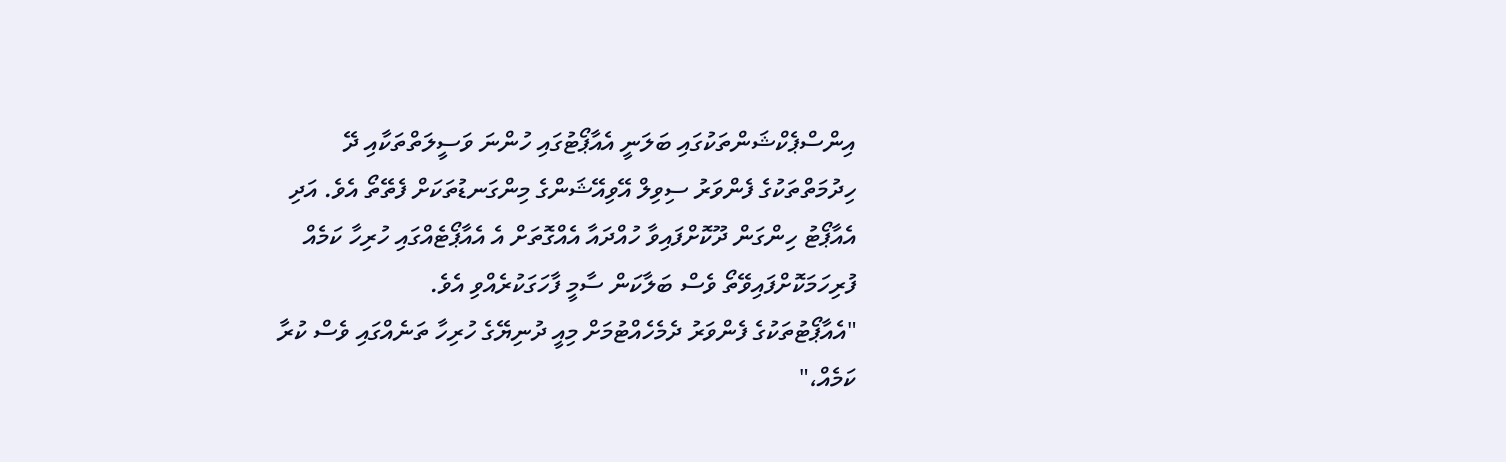އިންސްޕެކްޝަންތަކުގައި ބަލަނީ އެއާޕޯޓުގައި ހުންނަ ވަސީލަތްތަކާއި ދޭ ހިދުމަތްތަކުގެ ފެންވަރު ސިވިލް އޭވިއޭޝަންގެ މިންގަނޑުތަކަށް ފެތޭތޯ އެވެ. އަދި އެއާޕޯޓު ހިންގަން ދޫކޮށްފައިވާ ހުއްދައާ އެއްގޮތަށް އެ އެއާޕޯޓެއްގައި ހުރިހާ ކަމެއް ފުރިހަމަކޮށްފައިވޭތޯ ވެސް ބަލާކަން ސާމީ ފާހަގަކުރެއްވި އެވެ.
"އެއާޕޯޓުތަކުގެ ފެންވަރު ދެމެހެއްޓުމަށް މިއީ ދުނިޔޭގެ ހުރިހާ ތަނެއްގައި ވެސް ކުރާ ކަމެއް،"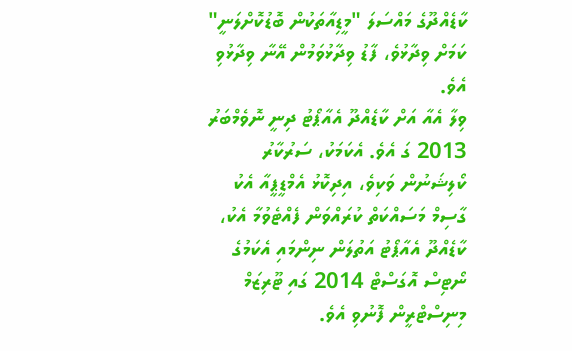ކާޑެއްދޫގެ މައްސަލަ "މީޑިއާތަކުން ބޮޑުކޮށްލަނީ" ކަމަށް ވިދާޅުވެ، ފާޑު ވިދާޅުވަމުން އޭނާ ވިދާޅުވި އެވެ.
ވިލާ އެއާ އަށް ކާޑެއްދޫ އެއާޕޯޓު ދިނީ ނޮވެމްބަރު 2013 ގަ އެވެ. އެކަމަކު، ސަރުކާރު ކޯލިޝަނުން ވަކިވެ، އިދިކޮޅު އެމްޑީޕީއާ އެކު ގާސިމް މަސައްކަތް ކުރައްވަން ފެއްޓެވުމާ އެކު، ކާޑެއްދޫ އެއާޕޯޓު އަތުލަން ނިންމައި އެކަމުގެ ނޯޓިސް އޮގަސްޓް 2014 ގައި ޓޫރިޒަމް މިނިސްޓްރީން ފޮނުވި އެވެ.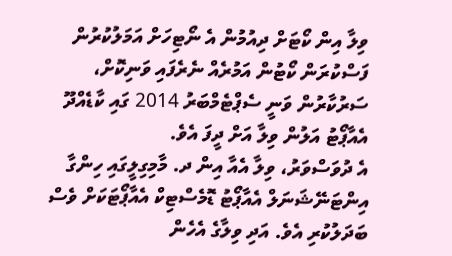ވިލާ އިން ކޯޓަށް ދިއުމުން އެ ނޯޓިހަށް އަމަލުކުރުން ފަސްކުރަން ކޯޓުން އަމުރެއް ނެރެފައި ވަނިކޮށް، ސަރުކާރުން ވަނީ ސެޕްޓެމްބަރު 2014 ގައި ކާޑެއްދޫ އެއާޕޯޓު އަލުން ވިލާ އަށް ދީފަ އެވެ.
އެ ދުވަސްވަރު، ވިލާ އެއާ އިން ދ. މާމިގިލީގައި ހިންގާ އިންޓަނޭޝަނަލް އެއާޕޯޓު ޑޮމެސްޓިކް އެއާޕޯޓަކަށް ވެސް ބަދަލުކުރި އެވެ. އަދި ވިލާގެ އެހެން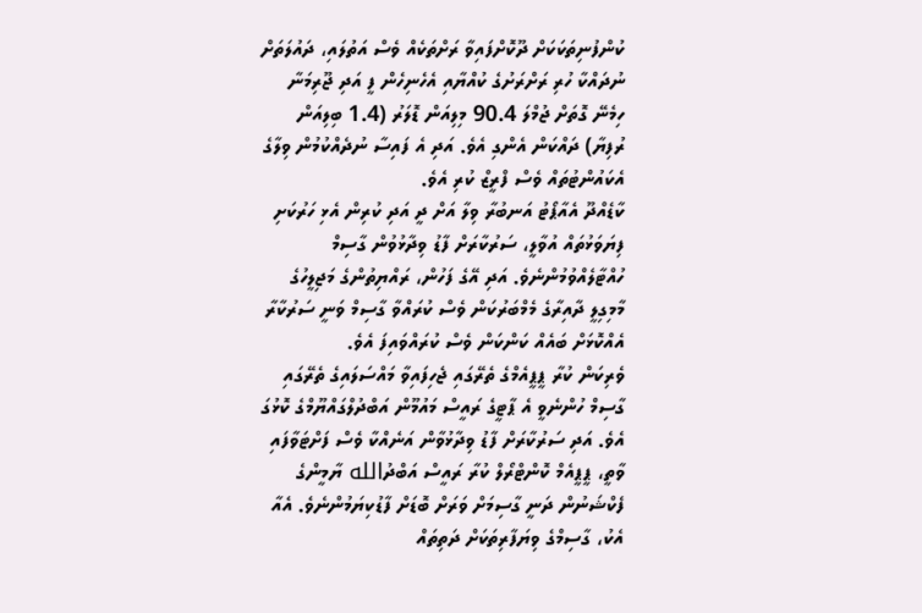ކުންފުނިތަކަކަށް ދޫކޮށްފައިވާ ރަށްތަކެއް ވެސް އަތުލައި، ދައުލަތަށް ނުދައްކާ ހުރި ރަށްރަށުގެ ކުއްޔާއި އެހެނިހެން ފީ އަދި ޖޫރިމަނާ ހިމެނޭ ގޮތަށް ޖުމްލަ 90.4 މިލިއަން ޑޮލަރު (1.4 ބިލިއަން ރުފިޔާ) ދައްކަން އެންގި އެވެ. އަދި އެ ފައިސާ ނުދެއްކުމުން ވިލާގެ އެކައުންޓުތައް ވެސް ފްރީޒް ކުރި އެވެ.
ކާޑެއްދޫ އެއާޕޯޓު އަނބުރާ ވިލާ އަށް ދީ އަދި ކުރިން އެޅި ހަރުކަށި ފިޔަވަޅުތައް އުވާލީ، ސަރުކާރަށް ފާޑު ވިދާޅުވުން ގާސިމް ހުއްޓާލެއްވުމުންނެވެ. އަދި އޭގެ ފަހުން، ރައްޔިތުންގެ މަޖިލީހުގެ މާމިގިލީ ދާއިރާގެ މެމްބަރުކަން ވެސް ކުރައްވާ ގާސިމް ވަނީ ސަރުކާރާ އެއްކޮޅަށް ބައެއް ކަންކަން ވެސް ކުރައްވައިފަ އެވެ.
ވެރިކަން ކުރާ ޕީޕީއެމްގެ ތެރޭގައި ޖެހިފައިވާ މައްސަލައިގެ ތެރޭގައި ގާސިމް ހުންނެވީ އެ ޕާޓީގެ ރައީސް މައުމޫން އަބްދުލްގައްޔޫމްގެ ކޮޅުގަ އެވެ. އަދި ސަރުކާރަށް ފާޑު ވިދާޅުވާން އަނެއްކާ ވެސް ފަށްޓަވާފައި ވާތީ، ޕީޕީއެމް ކޮންޓްރޯލް ކުރާ ރައީސް އަބްދުالله ޔާމީންގެ ފެކްޝަނުން ދަނީ ގާސިމަށް ވަރަށް ބޮޑަށް ފާޑުކިޔަމުންނެވެ. އެއާ އެކު، ގާސިމްގެ ވިޔަފާރިތަކަށް ދަތިތައް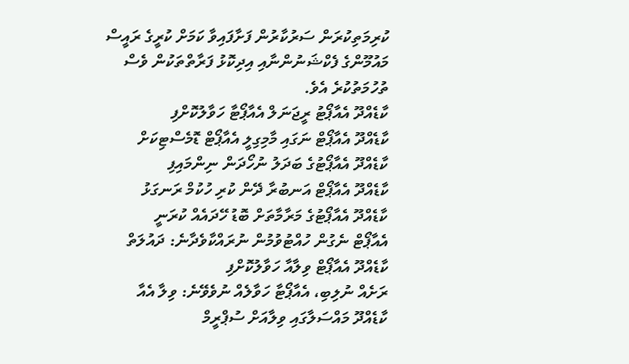ކުރިމަތިކުރަން ސަރުކާރުން ފަށާފައިވާ ކަމަށް ކުރީގެ ރައީސް މައުމޫންގެ ފެކްޝަނުންނާއި އިދިކޮޅު ފަރާތްތަކުން ވެސް ތުހުމަތުކުރެ އެވެ.
ކާޑެއްދޫ އެއާޕޯޓު ރީޖަނަލް އެއާޕޯޓާ ހަވާލުކޮށްފި
ކާޑެއްދޫ އެއާޕޯޓް ނަގައި މާމިގިލީ އެއާޕޯޓް ޑޮމެސްޓިކަށް
ކާޑެއްދޫ އެއާޕޯޓުގެ ބަދަލު ނުހޯދަން ނިންމައިފި
ކާޑެއްދޫ އެއާޕޯޓް އަނބުރާ ދޭން ކުރި ހުކުމް ރަނގަޅު
ކާޑެއްދޫ އެއާޕޯޓުގެ މަރާމާތަށް ބޮޑު ހޭދައެއް ކުރަނީ
އެއާޕޯޓް ނެގުން ހުއްޓުވުމުން ނުރައްކާވެދާނެ: ދައުލަތް
ކާޑެއްދޫ އެއާޕޯޓް ވިލާއާ ހަވާލުކޮށްފި
ރަށެއް ނުލިބި، އެއާޕޯޓާ ހަވާލެއް ނުވެވޭނެ: ވިލާ އެއާ
ކާޑެއްދޫ މައްސަލާގައި ވިލާއަށް ސުޕްރީމް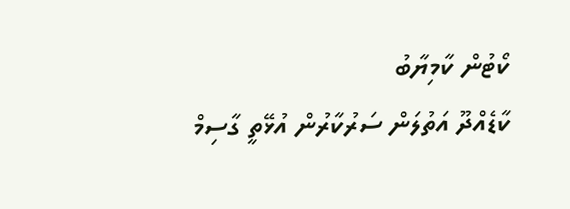ކޯޓުން ކާމިޔާބު
ކާޑެއްދޫ އަތުލަން ސަރުކާރުން އުޅޭތީ ގާސިމް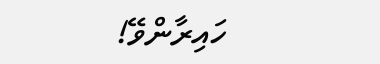ހައިރާންވޭ!